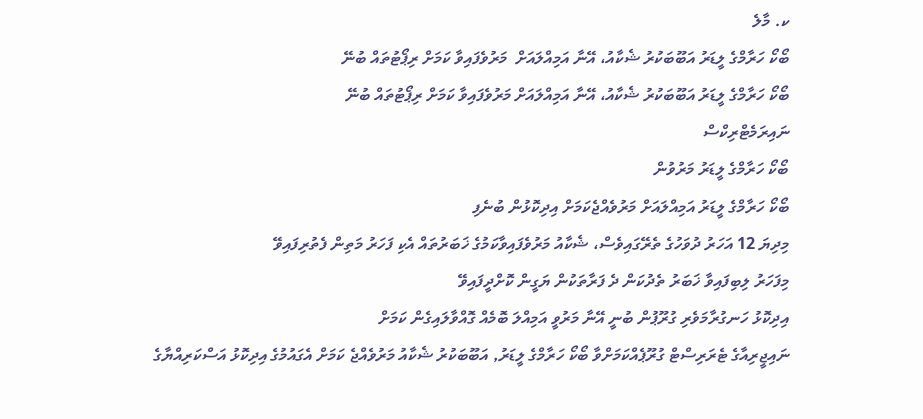ކ. މާލެ
ބޯކޯ ހަރާމްގެ ލީޑަރު އަބޫބަކުރު ޝެކާއު، އޭނާ އަމިއްލައަށް  މަރުވެފައިވާ ކަމަށް ރިޕޯޓުތައް ބުނޭ
ބޯކޯ ހަރާމްގެ ލީޑަރު އަބޫބަކުރު ޝެކާއު، އޭނާ އަމިއްލައަށް މަރުވެފައިވާ ކަމަށް ރިޕޯޓުތައް ބުނޭ
ނައިރަމެޓްރިކްސް
ބޯކޯ ހަރާމްގެ ލީޑަރު މަރުވުން
ބޯކޯ ހަރާމްގެ ލީޑަރު އަމިއްލައަށް މަރުވެއްޖެކަމަށް އިދިކޮޅުން ބުނެފި
މިދިޔަ 12 އަހަރު ދުވަހުގެ ތެރޭގައިވެސް، ޝެކާއު މަރުވެފައިވާކަމުގެ ޚަބަރުތައް އެކި ފަހަރު މަތިން ފެތުރިފައިވޭ
މިފަހަރު ލިބިފައިވާ ޚަބަރު ތެދުކަން ދެ ފަރާތަކުން ޔަގީން ކޮށްދީފައިވޭ
އިދިކޮޅު ހަނގުރާމަވެރި ގުރޫޕުން ބުނީ އޭނާ މަރުވީ އަމިއްލަ ބޮމެއް ގޮއްވާލައިގެން ކަމަށް
ނައިޖީރިއާގެ ޓެރަރިސްޓް ގުރޫޕެއްކަމަށްވާ ބޯކޯ ހަރާމްގެ ލީޑަރު, އަބޫބަކުރު ޝެކާއު މަރުވެއްޖެ ކަމަށް އެގައުމުގެ އިދިކޮޅު އަސްކަރިއްޔާގެ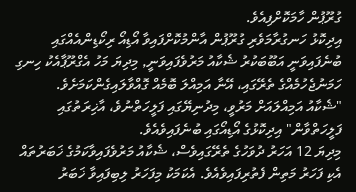ގުރޫޕުން ހާމަކޮށްފިއެވެ.
އިދިކޮޅު ހަނގުރާމަވެރި ގުރޫޕުން އާންމުކޮށްފައިވާ އޯޑިއޯ ރިކޯޑިންއެއްގައި ބުނެފައިވަނީ އަބޫބަކުރު ޝެކާއު މަރުވެފައިވަނީ, މިދިޔަ މަހު އެގްރޫޕާއެކު ހިނގި ހަމަނުޖެހުމެއްގެ ތެރޭގައި، އޭނާ އަމިއްލަ ބޮމެއް ގޮއްވާލައިގެންކަމަށެވެ.
"ޝެކާއު އަމިއްލައަށް މަރުވީ، މިދުނިޔޭގައި ފަލީހަތްނުވެ، އާޚިރަތުގައި ފަލީހަތްވާން" އިދިކޮޅުގެ އޯޑިއޯގައި ބުނެފައިވެއެވެ.
މިދިޔަ 12 އަހަރު ދުވަހުގެ ތެރޭގައިވެސް، ޝެކާއު މަރުވެފައިވާކަމުގެ ޚަބަރުތައް އެކި ފަހަރު މަތިން ފެތުރިފައިވެއެވެ. އެކަމަކު މިފަހަރު ލިބިފައިވާ ޚަބަރު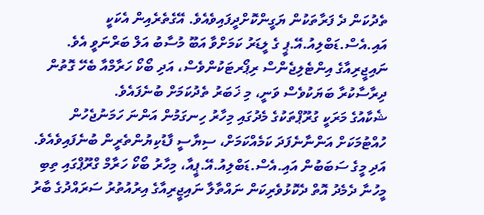ތެދުކަން ދެ ފަރާތަކުން ޔަގީންކޮށްދީފައިވެއެވެ. އޭގެތެރެއިން އެކަކީ އައި.އެސް.ޑަބްލިއު.އޭ.ޕީ ގެ ލީޑަރު ކަމަށްވާ އަބޫ މުސާބު އަލް ބަރްނަވީ އެވެ. ނައިޖީރިއާގެ އިންޓެލިޖެންސް ރިޕޯރޓަކުންވެސް، އަދި ބޯކޯ ހަރާމްއާ ބެހޭ ގޮތުން ދިރާސާކުރާ ބަޔަކުވެސް ވަނީ، މި ޚަބަރު ތެދުކަމަށް ބުނެފައެވެ.
ޝެކާއުގެ މަރަކީ ގުރޫޕްތަކުގެ މެދުގައި މިހާރު ހިނގަމުން އަންނަ ހަމަނުޖެހުން ހުއްޓުމަކަށް އަންނާނެފަދަ ކަމެއްކަމަށް، ސިޔާސީ ފާޑުކިޔުންތެރީން ބުނެފައިވެއެވެ. އަދި މީގެ ސަބަބުން އައި.އެސް.ޑަބްލިއު.އޭ.ޕީއާ، މިހާރު ބޯކޯ ހަރާމް ގްރޫޕްގައި ތިބި މީހުނާ ދެމެދު އޮތް ދެކޮޅުވެރިކަން ނައްތާލާ ނައިޖީރިއާގެ އިރުއުތުރު ސަރައްދުގެ ބާރު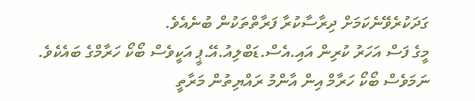ގަދަކުރެވޭނެކަމަށް ދިރާސާކުރާ ފަރާތްތަކުން ބުނެއެވެ.
މީގެ ފަސް އަހަރު ކުރިން އައި.އެސް.ޑަބްލިއު.އޭ.ޕީ އަކީވެސް ބޯކޯ ހަރާމްގެ ބައެކެވެ. ނަމަވެސް ބޯކޯ ހަރާމް އިން އާންމު ރައްޔިތުން މަރާތީ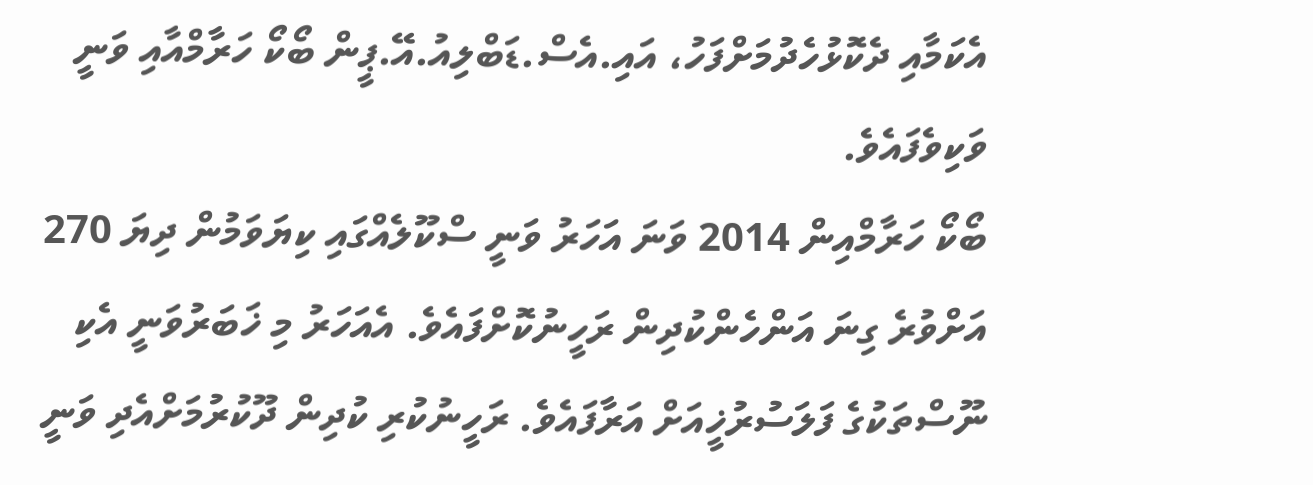އެކަމާއި ދެކޮޅުހެދުމަށްފަހު، އައި.އެސް.ޑަބްލިއު.އޭ.ޕީން ބޯކޯ ހަރާމްއާއި ވަނީ ވަކިވެފައެވެ.
ބޯކޯ ހަރާމްއިން 2014 ވަނަ އަހަރު ވަނީ ސްކޫލެއްގައި ކިޔަވަމުން ދިޔަ 270 އަށްވުރެ ގިނަ އަންހެންކުދިން ރަހީނުކޮށްފައެވެ. އެއަހަރު މި ޚަބަރުވަނީ އެކި ނޫސްތަކުގެ ފަލަސުރުޚީއަށް އަރާފައެވެ. ރަހީނުކުރި ކުދިން ދޫކުރުމަށްއެދި ވަނީ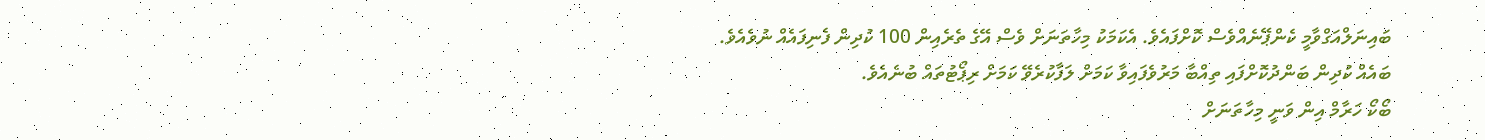ބައިނަލްއަގްވާމީ ކެންޕޭނެއްވެސް ކޮށްފައެވެ. އެކަމަކު މިހާތަނަށް ވެސް އޭގެ ތެރެއިން 100 ކުދިން ފެނިފައެއް ނުވެއެވެ. ބައެއް ކުދިން ބަންދުކޮށްފައި ތިއްބާ މަރުވެފައިވާ ކަމަށް ލަފާކުރެވޭ ކަމަށް ރިޕޯޓުތައް ބުނެއެވެ.
ބޯކޯ ހަރާމް އިން ވަނީ މިހާތަނަށް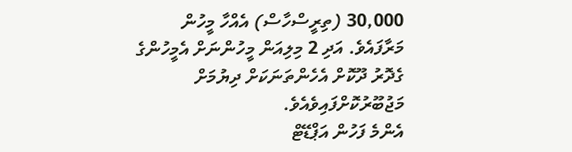30,000 (ތިރީސްހާސް) އެއްހާ މީހުން މަރާފައެވެ. އަދި 2 މިލިއަން މީހުންނަށް އެމީހުންގެ ގެދޮރު ދޫކޮށް އެހެންތަނަކަށް ދިޔުމަށް މަޖުބޫރުކޮށްފައިވެއެވެ.
އެންމެ ފަހުން އަޕްޑޭޓް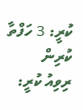ކުރީ: 3 ހަފްތާ ކުރިން
ރިވިއު ކުރީ: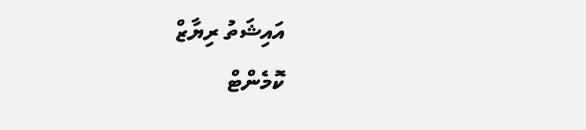އައިޝަތު ރިޔާޒް
ކޮމެންޓް